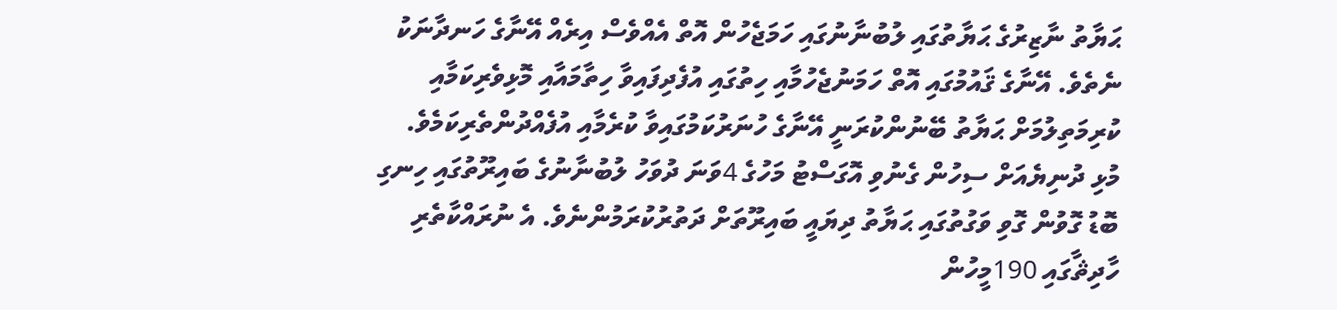ޙަޔާތު ނާޒިރުގެ ޙަޔާތުގައި ލުބުނާނުގައި ހަމަޖެހުން އޮތް އެއްވެސް އިރެއް އޭނާގެ ހަނދާނަކު ނެތެވެ. އޭނާގެ ޤައުމުގައި އޮތް ހަމަނުޖެހުމާއި ހިތުގައި އުފެދިފައިވާ ހިތާމައާއި މޮޅިވެރިކަމާއި ކުރިމަތިލުމަށް ޙަޔާތު ބޭނުންކުރަނީ އޭނާގެ ހުނަރުކަމުގައިވާ ކުރެމާއި އުފެއްދުންތެރިކަމެވެ.
މުޅި ދުނިޔެއަށް ސިހުން ގެނުވި އޮގަސްޓު މަހުގެ 4ވަނަ ދުވަހު ލުބުނާނުގެ ބައިރޫތުގައި ހިނގި ބޮޑު ގޮވުން ގޮވި ވަގުތުގައި ޙަޔާތު ދިޔައީ ބައިރޫތަށް ދަތުރުކުރަމުންނެވެ. އެ ނުރައްކާތެރި ހާދިޘާގައި 190މީހުން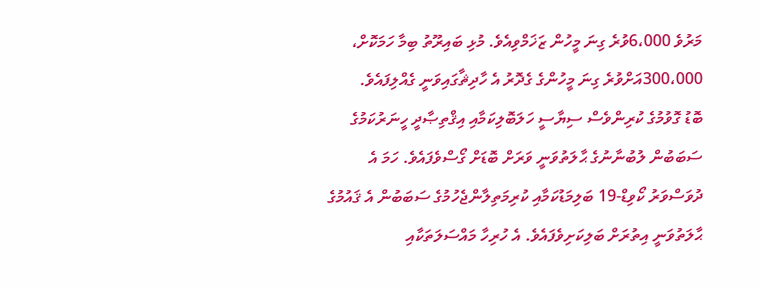މަރުވެ 6،000ވުރެ ގިނަ މީހުން ޒަޚަމްވިއެވެ. މުޅި ބައިރޫތު ބިމާ ހަމަކޮށް، 300،000އަށްވުރެ ގިނަ މީހުންގެ ގެދޮރު އެ ހާދިޘާގައިވަނީ ގެއްލިފައެވެ.
ބޮޑު ގޮވުމުގެ ކުރިންވެސް ސިޔާސީ ހަލަބޮލިކަމާއި އިޤްތިޞާދީ ހީނަރުކަމުގެ ސަބަބުން ލުބުނާނުގެ ޙާލަތުވަނީ ވަރަށް ބޮޑަށް ގޯސްވެފައެވެ. ހަމަ އެ ދުވަސްވަރު ކޯވިޑް-19 ބަލިމަޑުކަމާއި ކުރިމަތިލާންޖެހުމުގެ ސަބަބުން އެ ޤައުމުގެ ޙާލަތުވަނީ އިތުރަށް ބަލިކަށިވެފައެވެ. އެ ހުރިހާ މައްސަލަތަކާއި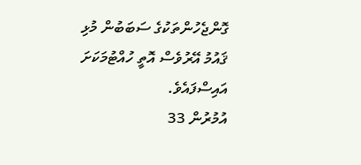ގޮންޖެހުންތަކުގެ ސަބަބުން މުޅި ޤައުމު އޭރުވެސް އޮތީ ހުއްޓުމަކަށަ އައިސްފައެވެ.
އުމުރުން 33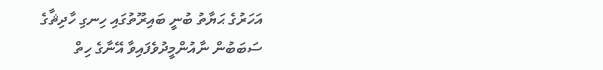އަހަރުގެ ޙަޔާތު ބުނީ ބައިރޫތުގައި ހިނގި ހާދިޘާގެ ސަބަބުން ނާއުންމީދުވެފައިވާ އޭނާގެ ހިތް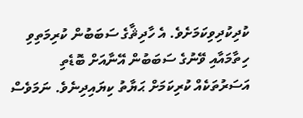ކުދިކުދިވިކަމަށެވެ. އެ ހާދިޘާގެ ސަބަބުން ކުރިމަތިވި ހިތާމައާއި ވޭނުގެ ސަބަބުން އޭނާއަށް ބޮޑެތި އަސަރުތަކެއް ކުރިކަމަށް ޙަޔާތު ކިޔައިދިނެވެ. ނަމަވެސް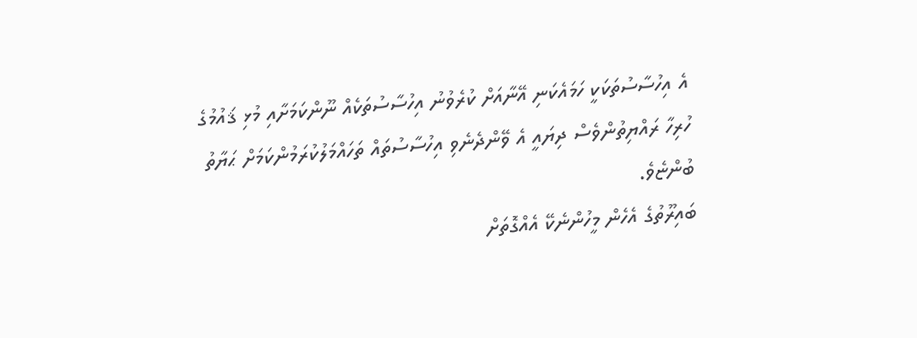އެ އިހުސާސުތަކަކީ ހަމައެކަނި އޭނާއަށް ކުރެވުނު އިހުސާސުތަކެއް ނޫންކަމަށާއި މުޅި ޤައުމުގެ ހުރިހާ ރައްޔިތުންވެސް ދިޔައީ އެ ވޭންދެނެވި އިހުސާސުތައް ތަހައްމަލުކުރަމުންކަމަށް ޙަޔާތު ބުންޏެވެ.
ބައިރޫތުގެ އެހެން މީހުންނެކޭ އެއްގޮތަށް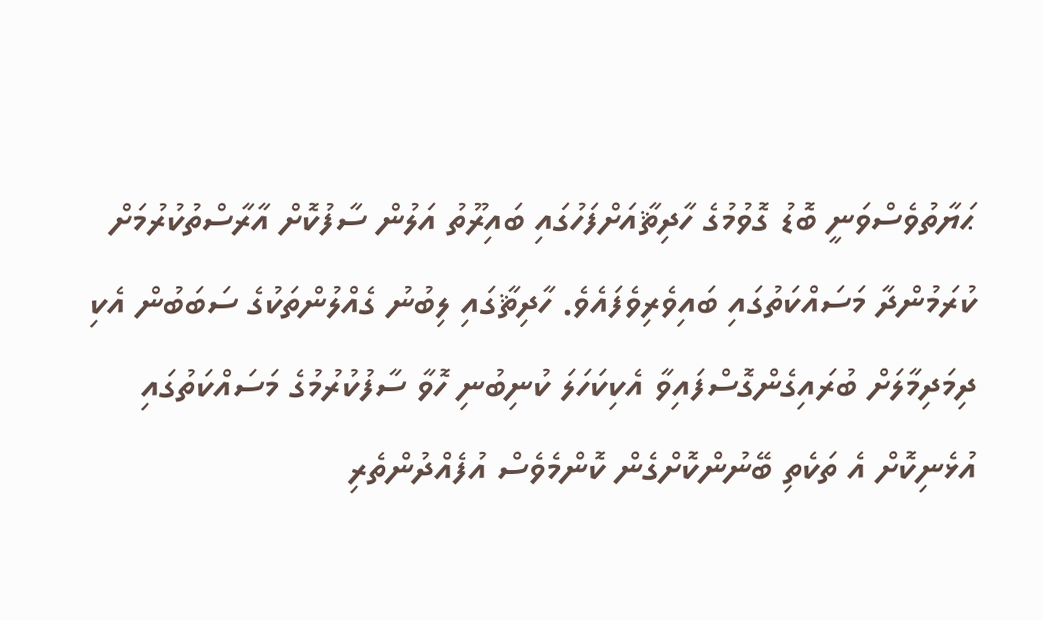ޙަޔާތުވެސްވަނީ ބޮޑު ގޮވުމުގެ ހާދިޘާއަށްފަހުގައި ބައިރޫތު އަލުން ސާފުކޮށް އާރާސްތުކުރުމަށް ކުރަމުންދާ މަސައްކަތުގައި ބައިވެރިވެފައެވެ. ހާދިޘާގައި ލިބުނު ގެއްލުންތަކުގެ ސަބަބުން އެކި ދިމަދިމާލަށް ބުރައިގެންގޮސްފައިވާ އެކިކަހަލަ ކުނިބުނި ހޮވާ ސާފުކުރުމުގެ މަސައްކަތުގައި އުޅެނިކޮށް އެ ތަކެތި ބޭނުންކޮށްގެން ކޮންމެވެސް އުފެއްދުންތެރި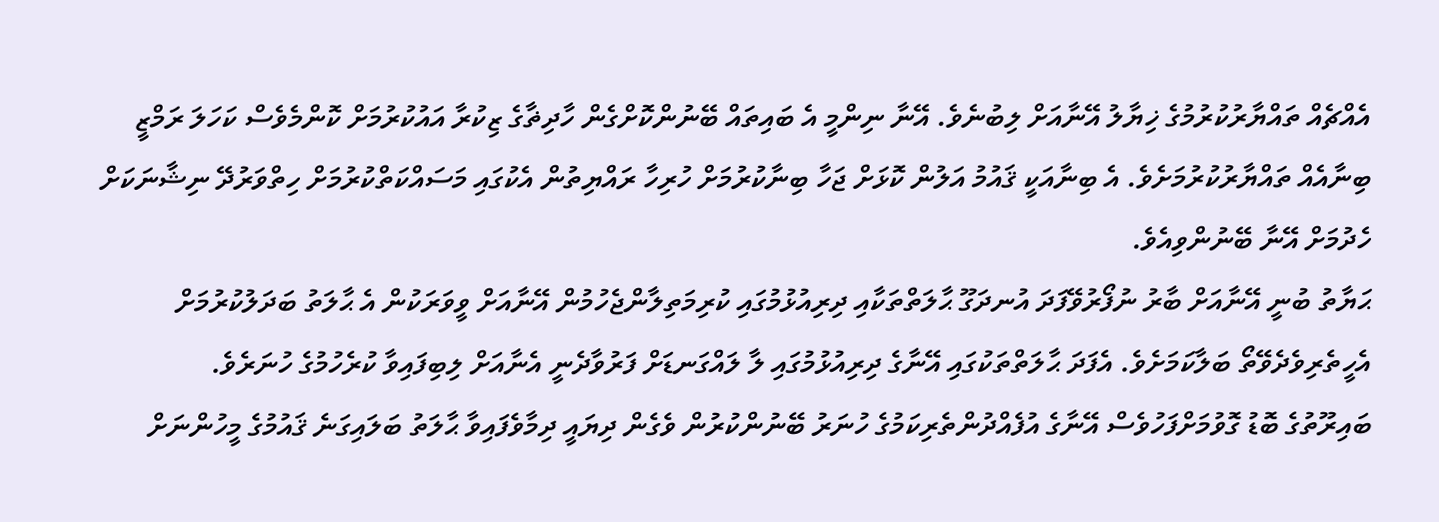އެއްޗެއް ތައްޔާރުކުރުމުގެ ޚިޔާލު އޭނާއަށް ލިބުނެވެ. އޭނާ ނިންމީ އެ ބައިތައް ބޭނުންކޮށްގެން ހާދިޡާގެ ޒިކުރާ އައުކުރުމަށް ކޮންމެވެސް ކަހަލަ ރަމްޒީ ބިނާއެއް ތައްޔާރުކުރުމަށެވެ. އެ ބިނާއަކީ ޤައުމު އަލުން ކޮޅަށް ޖަހާ ބިނާކުރުމަށް ހުރިހާ ރައްޔިތުން އެކުގައި މަސައްކަތްކުރުމަށް ހިތްވަރުދޭ ނިޝާނަކަށް ހެދުމަށް އޭނާ ބޭނުންވިއެވެ.
ޙަޔާތު ބުނީ އޭނާއަށް ބާރު ނުފޯރުވޭފަދަ އުނދަގޫ ޙާލަތްތަކާއި ދިރިއުޅުމުގައި ކުރިމަތިލާންޖެހުމުން އޭނާއަށް ވީވަރަކުން އެ ޙާލަތު ބަދަލުކުރުމަށް އެހީތެރިވެދެވޭތޯ ބަލާކަމަށެވެ. އެފަދަ ޙާލަތްތަކުގައި އޭނާގެ ދިރިއުޅުމުގައި ލާ ލައްގަނޑަށް ފަރުވާދެނީ އެނާއަށް ލިބިފައިވާ ކުރެހުމުގެ ހުނަރެވެ.
ބައިރޫތުގެ ބޮޑު ގޮވުމަށްފަހުވެސް އޭނާގެ އުފެއްދުންތެރިކަމުގެ ހުނަރު ބޭނުންކުރުން ވެގެން ދިޔައީ ދިމާވެފައިވާ ޙާލަތު ބަލައިގަނެ ޤައުމުގެ މީހުންނަށް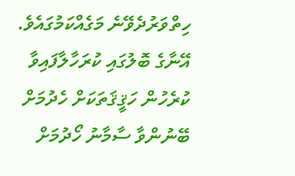ހިތްވަރުދެވޭނެ މަގެއްކަމުގައެވެ.
އޭނާގެ ބޮލުގައި ކުރަހާލާފައިވާ ކުރެހުން ހަޤީޤަތަކަށް ހެދުމަށް ބޭނުންވާ ސާމާނު ހޯދުމަށް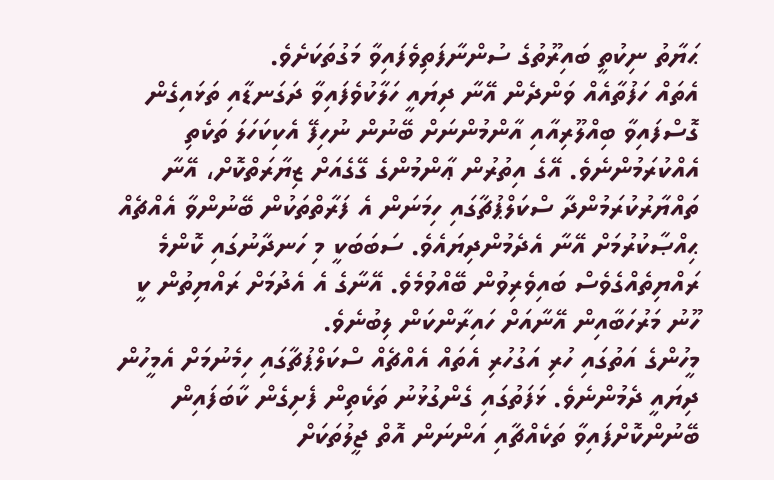ޙަޔާތު ނިކުތީ ބައިރޫތުގެ ސުންނާފަތިވެފައިވާ މަގުތަކަށެވެ.
އެތައް ހަފުތާއެއް ވަންދެން އޭނާ ދިޔައީ ހަލާކުވެފައިވާ ދަގަނޑާއި ތަޅައިގެން ގޮސްފައިވާ ބިއްލޫރިއާއި އާންމުންނަށް ބޭނުން ނުހިފޭ އެކިކަހަލަ ތަކެތި އެއްކުރަމުންނެވެ. އޭގެ އިތުރުން ޢާންމުންގެ ގޭގެއަށް ޒިޔާރަތްކޮށް، އޭނާ ތައްޔާރުކުރަމުންދާ ސްކަލްޕުޗާގައި ހިމަނަން އެ ފަރާތްތަކުން ބޭނުންވާ އެއްޗެއް ޙިއްޞާކުރުމަށް އޭނާ އެދެމުންދިޔައެވެ. ސަބަބަކީ މި ހަނދާނުގައި ކޮންމެ ރައްޔިތެއްގެވެސް ބައިވެރިވުން ބޭއްވުމެވެ. އޭނާގެ އެ އެދުމަށް ރައްޔިތުން ކީ ހޫނު މަރުހަބާއިން އޭނާއަށް ހައިރާންކަން ލިބުނެވެ.
މީހުންގެ އަތުގައި ހުރި އަގުހުރި އެތައް އެއްޗެއް ސްކަލްޕުޗާގައި ހިމެނުމަށް އެމީހުން ދިޔައީ ދެމުންނެވެ. ޅަފަތުގައި ގެންގުޅުނު ތަކެތިން ފެށިގެން ކާބަފައިން ބޭނުންކޮށްފައިވާ ތަކެއްޗާއި އަންނަން އޮތް ޖީލުތަކަށް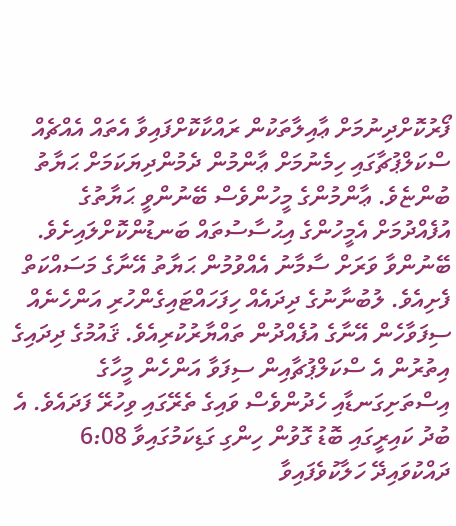ފޯރުކޮށްދިނުމަށް ޢާއިލާތަކުން ރައްކާކޮށްފައިވާ އެތައް އެއްޗެއް ސްކަލްޕުޗާގައި ހިމެނުމަށް ޢާންމުން ދެމުންދިޔަކަމަށް ޙަޔާތު ބުންޏެވެ. ޢާންމުންގެ މީހުންވެސް ބޭނުންވީ ޙަޔާތުގެ އުފެއްދުމަށް އެމީހުންގެ އިޙުސާސުތައް ބަނޑުންކޮށްލައިށެވެ.
ބޭނުންވާ ވަރަށް ސާމާނު އެއްވުމުން ޙަޔާތު އޭނާގެ މަސައްކަތް ފެށިއެވެ. ލުބުނާނުގެ ދިދައެއް ހިފަހައްޓައިގެންހުރި އަންހެނެއް ސިފަވާހެން އޭނާގެ އުފެއްދުން ތައްޔާރުކުރިއެވެ. ޤައުމުގެ ދިދައިގެ އިތުރުން އެ ސްކަލްޕުޗާއިން ސިފަވާ އަންހެން މީހާގެ އިސްތަށިގަނޑާއި ހެދުންވެސް ވައިގެ ތެރޭގައި ވިހުރޭ ފަދައެވެ. އެ ބުދު ކައިރީގައި ބޮޑު ގޮވުން ހިންގި ގަޑިކަމުގައިވާ 6:08 ދައްކުވައިދޭ ހަލާކުވެފައިވާ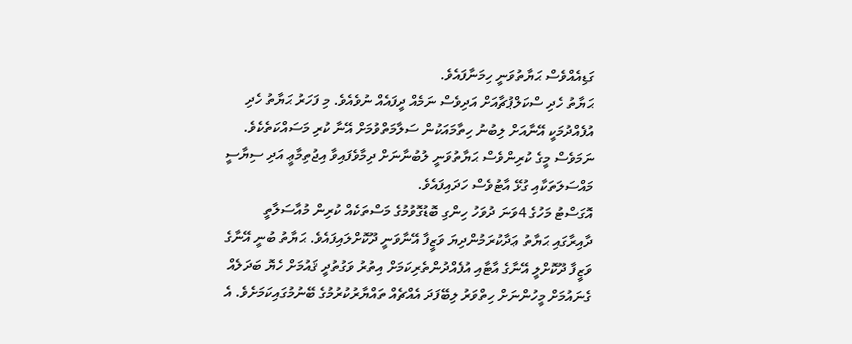ގަޑިއެއްވެސް ޙަޔާތުވަނީ ހިމަނާފައެވެ.
ޙަޔާތު ހެދި ސްކަލްޕުޗާއަށް އަދިވެސް ނަމެއް ދީފައެއް ނުވެއެވެ. މި ފަހަރު ޙަޔާތު ހެދި އުފެއްދުމަކީ އޭނާއަށް ލިބުނު ހިތާމައަކުން ސަލާމަތްވުމަށް އޭނާ ކުރި މަސައްކަތެކެވެ. ނަމަވެސް މީގެ ކުރިންވެސް ޙަޔާތުވަނީ ލުބުނާނަށް ދިމާވެފައިވާ އިޖުތިމާޢީ އަދި ސިޔާސީ މައްސަލަތަކާއި ގުޅޭ އާޓުވެސް ހަދައިފައެވެ.
އޮގަސްޓު މަހުގެ 4ވަނަ ދުވަހު ހިންގި ބޮޑުގޮވުމުގެ މަސްތަކެއް ކުރިން މުއާސަލާތީ ދާއިރާގައި ޙަޔާތު ޢަދާކުރަމުންދިޔަ ވަޒީފާ އޭނާވަނީ ދޫކޮށްލައިފައެވެ. ޙަޔާތު ބުނީ އޭނާގެ ވަޒީފާ ދޫކޮށްލީ އޭނާގެ އާޓާއި އުފެއްދުންތެރިކަމަށް އިތުރު ވަގުތުދީ ޤައުމަށް ހެޔޮ ބަދަލެއް ގެނައުމަށް މީހުންނަށް ހިތްވަރު ލިބޭފަދަ އެއްޗެއް ތައްޔާރުކުރުމުގެ ބޭނުމުގައިކަމަށެވެ. އެ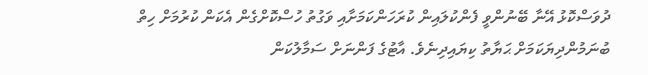ދުވަސްކޮޅު އޭނާ ބޭނުންވީ ފެންކުލައިން ކުރަހަންކަމަށާއި ވަގުތު ހުސްކޮށްގެން އެކަން ކުރުމަށް ހިތް ބުނަމުންދިޔަކަމަށް ޙަޔާތު ކިޔައިދިނެވެ. އާޓުގެ ފަންނަށް ސަމާލުކަން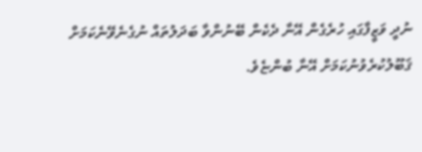ނުދީ ވަޒީފާގައި ހުރެގެން އޭނާ ދެކެން ބޭނުންވާ ބަދަލުތައް ނުގެނެވޭނެކަމަށް ޤަބޫލުކުރެވުނުކަމަށް އޭނާ ބުންޏެވެ.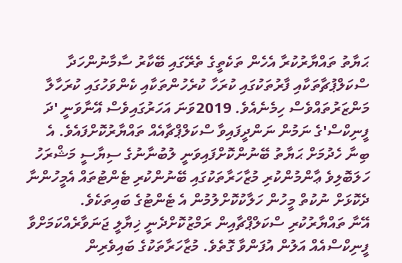ޙަޔާތު ތައްޔާރުކުރާ އެހެން ތަކެތީގެ ތެރޭގައި ބޭކާރު ސާމާނުންހަދާ ސްކަލްޕުޗާތަކާއި ފާރުތަކުގައި ކުރަހާ ކުރެހުންތަކާއި ކެންވަހުގައި ކުރަހާލާ މަންޒަރުތައްވެސް ހިމެނެއެވެ. 2019ވަނަ އަހަރުގައިވެސް އޭނާވަނީ 'ދަ ފީނިކްސް'ގެ ނަމުން ނަންދީފައިވާ ސްކަލްޕްޗާއެއް ތައްޔާރުކޮށްފައެވެ. އެ ބިނާ ހެދުމަށް ޙަޔާތު ބޭނުންކޮށްފައިވަނީ ލުބުނާނުގެ ސިޔާސީ މަޝްރަހު ހަލަބޮލިވެ ޢާންމުންކުރި މުޒާހަރާތަކުގައި ބޭނުންކުރި ޓެންޓުތައް އެމީހުންނާ ދެކޮޅަށް ނުކުތް މީހުން ހަލާކުކޮށްލުމުން އެ ޓެންޓުގެ ބައިތަކެވެ.
އޭނާ ތައްޔާރުކުރި ސްކަލްޕްޗާއިން ރަމްޒުކޮށްދެނީ ޚިޔާލީ ޖަނަވާރެއްކަމަށްވާ ފީނިކްސްއެއް އަލުން އުފަންވާ ގޮތެވެ. މުޒާހަރާތަކުގެ ބައިވެރިން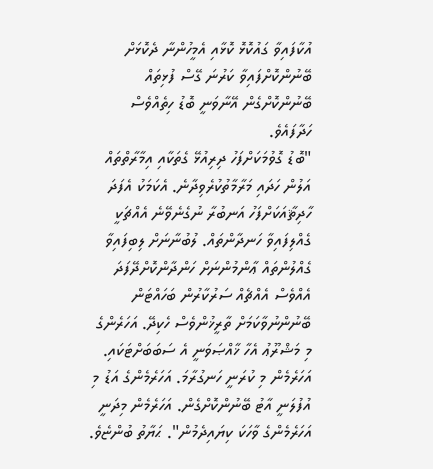އުކާފައިވާ ގައުކޮޅޮ ކޮޅާއި އެމީހުންނާ ދެކޮޅަށް ބޭނުންކޮށްފައިވާ ކަރުނަ ގޭސް ފުޅިތައް ބޭނުންކޮށްގެން އޭނާވަނީ ބޮޑު ހިތެއްވެސް ހަދާފައެވެ.
"ބޮޑު ގޮވުމަކަށްފަހު ދިރިއުޅޭ ގެތަކާއި އިމާރާތްތައް އަލުން ހަދައި މަރާމާތުކުރެވިދާނެ. އެކަމަކު އެފަދަ ހާދިޘާއަކަށްފަހު އަނބުރާ ނުގެނެވޭނެ އެއްޗަކީ ގެއްލިފައިވާ ހަނދާންތައް. ލުބުނާނަށް ލިބިފައިވާ ގެއްލުންތައް ޢާންމުންނަށް ހަންދާންކޮށްދޭފަދަ އެއްވެސް އެއްޗެއް ސަރުކާރުން ބަހައްޓަން ބޭނުންނުވާކަމަށް ތާރީޚުންވެސް ހެކިދޭ. އަހަރެންގެ މި މަޝްރޫޢު އެހާ ޚާއްޞަވަނީ އެ ސަބަބަށްޓަކައި. އަހަރެމެން މި ކުރަނީ ހަނގުރާމަ. އަހަރެމެންގެ އަޑު މި އުފުލަނީ އާޓު ބޭނުންކޮށްގެން. އަހަރެމެން މިދަނީ އަހަރެމެންގެ ވާހަކަ ކިޔައިދެމުން". ޙަޔާތު ބުންޏެވެ.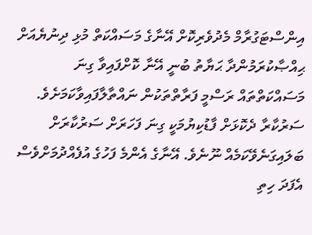އިންސްޓަގުރާމް މެދުވެރިކޮށް އޭނާގެ މަސައްކަތް މުޅި ދިނުޔެއަށް ޙިއްޞާކުރަމުންދާ ޙަޔާތު ބުނީ އޭނާ ކޮށްފައިވާ ގިނަ މަސައްކަތްތައް ރަސްމީ ފަރާތްތަކުން ނައްތާލާފައިވާކަމަށެވެ. ސަރުކާރާ ދެކޮޅަށް ފާޑުކިޔުމަކީ ގިނަ ފަހަރަށް ސަރުކާރަށް ބަލައިގަނެވޭކަމެއް ނޫނެވެ. އޭނާގެ އެންމެ ފަހުގެ އުފެއްދުމަށްވެސް އެފަދަ ހިތި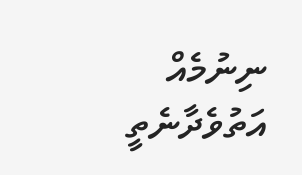ނިނުމެއް އަތުވެދާނެތީ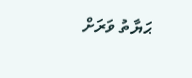ޙަޔާތު ވަރަށް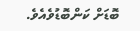ބޮޑަށް ކަންބޮޑުވެއެވެ.